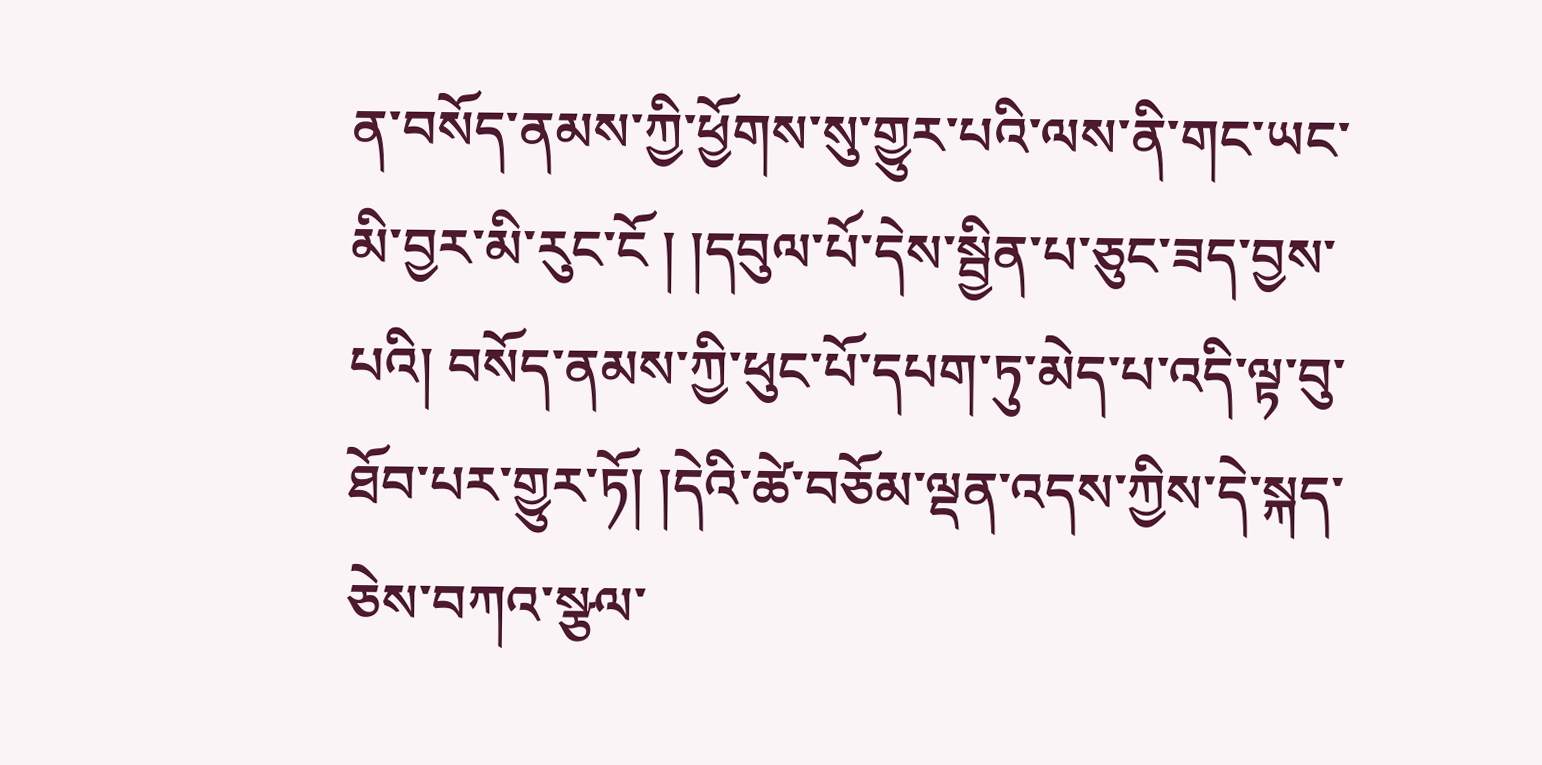ན་བསོད་ནམས་ཀྱི་ཕྱོགས་སུ་གྱུར་པའི་ལས་ནི་གང་ཡང་མི་བྱར་མི་རུང་ངོ ། །དབུལ་པོ་དེས་སྦྱིན་པ་ཅུང་ཟད་བྱས་པའི། བསོད་ནམས་ཀྱི་ཕུང་པོ་དཔག་ཏུ་མེད་པ་འདི་ལྟ་བུ་ཐོབ་པར་གྱུར་ཏོ། །དེའི་ཚེ་བཅོམ་ལྡན་འདས་ཀྱིས་དེ་སྐད་ཅེས་བཀའ་སྩལ་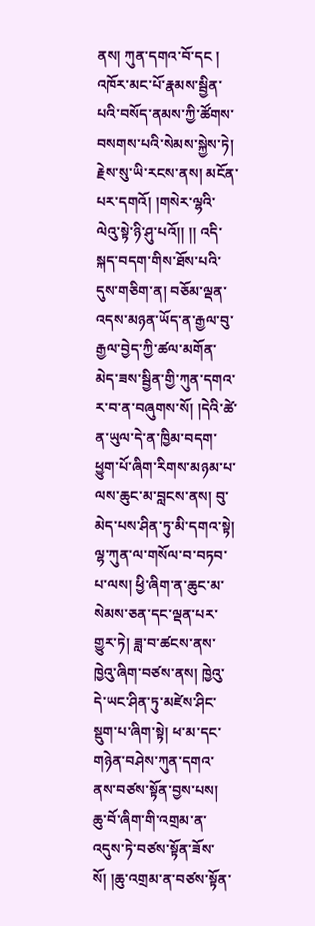ནས། ཀུན་དགའ་བོ་དང ། འཁོར་མང་པོ་རྣམས་སྦྱིན་པའི་བསོད་ནམས་ཀྱི་ཚོགས་བསགས་པའི་སེམས་སྐྱེས་ཏེ། རྗེས་སུ་ཡི་རངས་ནས། མངོན་པར་དགའོ། །གསེར་ལྷའི་ལེའུ་སྟེ་ཉི་ཤུ་པའོ།། །། འདི་སྐད་བདག་གིས་ཐོས་པའི་དུས་གཅིག་ན། བཅོམ་ལྡན་འདས་མཉན་ཡོད་ན་རྒྱལ་བུ་རྒྱལ་བྱེད་ཀྱི་ཚལ་མགོན་མེད་ཟས་སྦྱིན་གྱི་ཀུན་དགའ་ར་བ་ན་བཞུགས་སོ། །དེའི་ཚེ་ན་ཡུལ་དེ་ན་ཁྱིམ་བདག་ཕྱུག་པོ་ཞིག་རིགས་མཉམ་པ་ལས་ཆུང་མ་བླངས་ནས། བུ་མེད་པས་ཤིན་ཏུ་མི་དགའ་སྟེ། ལྷ་ཀུན་ལ་གསོལ་བ་བཏབ་པ་ལས། ཕྱི་ཞིག་ན་ཆུང་མ་སེམས་ཅན་དང་ལྡན་པར་གྱུར་ཏེ། ཟླ་བ་ཚངས་ནས་ཁྱེའུ་ཞིག་བཙས་ནས། ཁྱེའུ་དེ་ཡང་ཤིན་ཏུ་མཛེས་ཤིང་སྡུག་པ་ཞིག་སྟེ། ཕ་མ་དང་གཉེན་བཤེས་ཀུན་དགའ་ནས་བཙས་སྟོན་བྱས་པས། ཆུ་བོ་ཞིག་གི་འགྲམ་ན་འདུས་ཏེ་བཙས་སྟོན་ཟོས་སོ། །ཆུ་འགྲམ་ན་བཙས་སྟོན་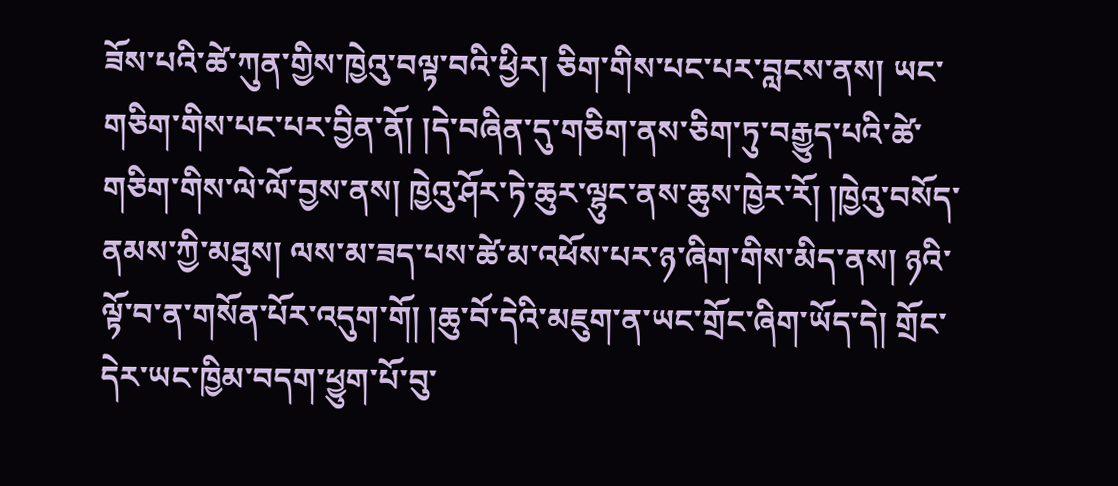ཟོས་པའི་ཚེ་ཀུན་གྱིས་ཁྱེའུ་བལྟ་བའི་ཕྱིར། ཅིག་གིས་པང་པར་བླངས་ནས། ཡང་གཅིག་གིས་པང་པར་བྱིན་ནོ། །དེ་བཞིན་དུ་གཅིག་ནས་ཅིག་ཏུ་བརྒྱུད་པའི་ཚེ་གཅིག་གིས་ལེ་ལོ་བྱས་ནས། ཁྱེའུ་ཤོར་ཏེ་ཆུར་ལྷུང་ནས་ཆུས་ཁྱེར་རོ། །ཁྱེའུ་བསོད་ནམས་ཀྱི་མཐུས། ལས་མ་ཟད་པས་ཚེ་མ་འཕོས་པར་ཉ་ཞིག་གིས་མིད་ནས། ཉའི་ལྟོ་བ་ན་གསོན་པོར་འདུག་གོ། །ཆུ་བོ་དེའི་མཇུག་ན་ཡང་གྲོང་ཞིག་ཡོད་དེ། གྲོང་དེར་ཡང་ཁྱིམ་བདག་ཕྱུག་པོ་བུ་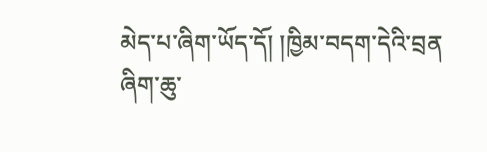མེད་པ་ཞིག་ཡོད་དོ། །ཁྱིམ་བདག་དེའི་བྲན
ཞིག་ཆུ་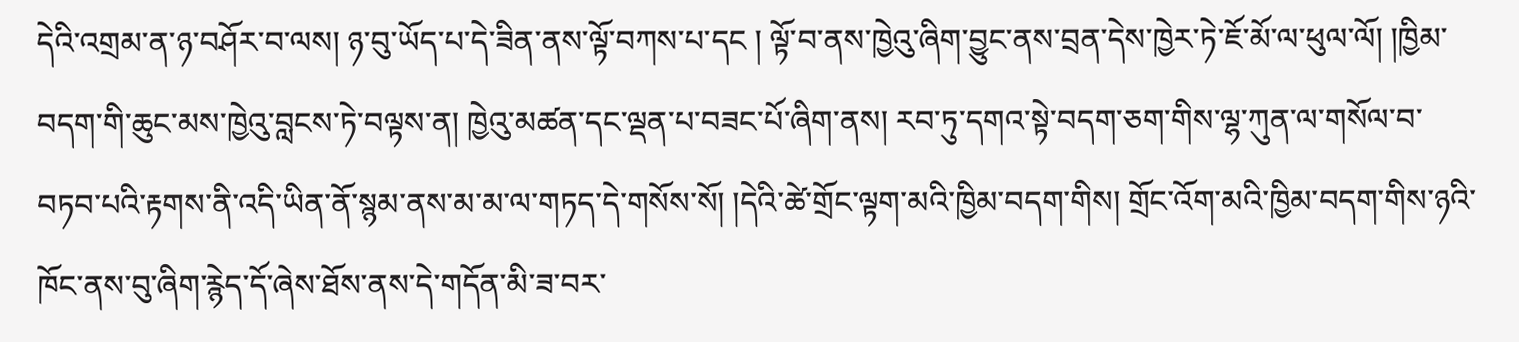དེའི་འགྲམ་ན་ཉ་བཤོར་བ་ལས། ཉ་བུ་ཡོད་པ་དེ་ཟིན་ནས་ལྟོ་བཀས་པ་དང ། ལྟོ་བ་ནས་ཁྱེའུ་ཞིག་བྱུང་ནས་བྲན་དེས་ཁྱེར་ཏེ་ཇོ་མོ་ལ་ཕུལ་ལོ། །ཁྱིམ་བདག་གི་ཆུང་མས་ཁྱེའུ་བླངས་ཏེ་བལྟས་ན། ཁྱེའུ་མཚན་དང་ལྡན་པ་བཟང་པོ་ཞིག་ནས། རབ་ཏུ་དགའ་སྟེ་བདག་ཅག་གིས་ལྷ་ཀུན་ལ་གསོལ་བ་བཏབ་པའི་རྟགས་ནི་འདི་ཡིན་ནོ་སྙམ་ནས་མ་མ་ལ་གཏད་དེ་གསོས་སོ། །དེའི་ཚེ་གྲོང་ལྟག་མའི་ཁྱིམ་བདག་གིས། གྲོང་འོག་མའི་ཁྱིམ་བདག་གིས་ཉའི་ཁོང་ནས་བུ་ཞིག་རྙེད་དོ་ཞེས་ཐོས་ནས་དེ་གདོན་མི་ཟ་བར་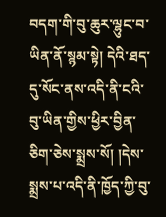བདག་གི་བུ་ཆུར་ལྷུང་བ་ཡིན་ནོ་སྙམ་སྟེ། དེའི་ཐད་དུ་སོང་ནས་འདི་ནི་ངའི་བུ་ཡིན་གྱིས་ཕྱིར་བྱིན་ཅིག་ཅེས་སྨྲས་སོ། །དེས་སྨྲས་པ་འདི་ནི་ཁྱོད་ཀྱི་བུ་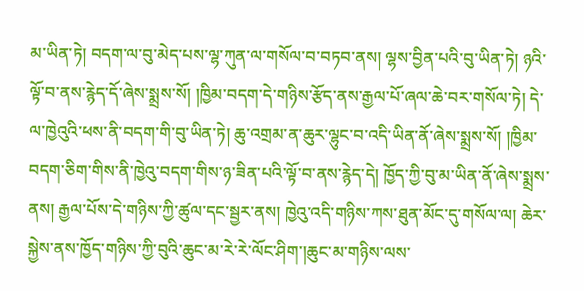མ་ཡིན་ཏེ། བདག་ལ་བུ་མེད་པས་ལྷ་ཀུན་ལ་གསོལ་བ་བཏབ་ནས། ལྷས་བྱིན་པའི་བུ་ཡིན་ཏེ། ཉའི་ལྟོ་བ་ནས་རྙེད་དོ་ཞེས་སྨྲས་སོ། །ཁྱིམ་བདག་དེ་གཉིས་རྩོད་ནས་རྒྱལ་པོ་ཞལ་ཆེ་བར་གསོལ་ཏེ། དེ་ལ་ཁྱེའུའི་ཕས་ནི་བདག་གི་བུ་ཡིན་ཏེ། ཆུ་འགྲམ་ན་ཆུར་ལྷུང་བ་འདི་ཡིན་ནོ་ཞེས་སྨྲས་སོ། །ཁྱིམ་བདག་ཅིག་གིས་ནི་ཁྱེའུ་བདག་གིས་ཉ་ཟིན་པའི་ལྟོ་བ་ནས་རྙེད་དེ། ཁྱོད་ཀྱི་བུ་མ་ཡིན་ནོ་ཞེས་སྨྲས་ནས། རྒྱལ་པོས་དེ་གཉིས་ཀྱི་ཚུལ་དང་སྦྱར་ནས། ཁྱེའུ་འདི་གཉིས་ཀས་ཐུན་མོང་དུ་གསོལ་ལ། ཆེར་སྐྱེས་ནས་ཁྱོད་གཉིས་ཀྱི་བུའི་ཆུང་མ་རེ་རེ་ལོང་ཤིག་།ཆུང་མ་གཉིས་ལས་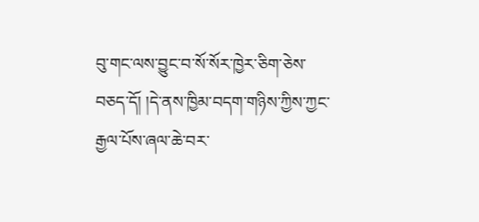བུ་གང་ལས་བྱུང་བ་སོ་སོར་ཁྱེར་ཅིག་ཅེས་བཅད་དོ། །དེ་ནས་ཁྱིམ་བདག་གཉིས་ཀྱིས་ཀྱང་རྒྱལ་པོས་ཞལ་ཆེ་བར་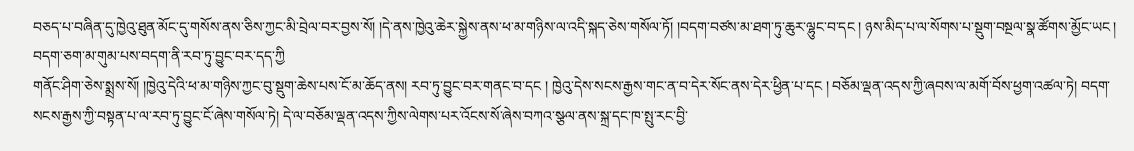བཅད་པ་བཞིན་དུ་ཁྱེའུ་ཐུན་མོང་དུ་གསོས་ནས་ཅིས་ཀྱང་མི་བྲེལ་བར་བྱས་སོ། །དེ་ནས་ཁྱེའུ་ཆེར་སྐྱེས་ནས་ཕ་མ་གཉིས་ལ་འདི་སྐད་ཅེས་གསོལ་ཏོ། །བདག་བཙས་མ་ཐག་ཏུ་ཆུར་ལྷུང་བ་དང ། ཉས་མིད་པ་ལ་སོགས་པ་སྡུག་བསྔལ་སྣ་ཚོགས་མྱོང་ཡང ། བདག་ཅག་མ་གུམ་པས་བདག་ནི་རབ་ཏུ་བྱུང་བར་དད་ཀྱི
གནོང་ཤིག་ཅེས་སྨྲས་སོ། །ཁྱེའུ་དེའི་ཕ་མ་གཉིས་ཀྱང་བུ་སྡུག་ཆེས་པས་ངོ་མ་ཆོད་ནས། རབ་ཏུ་བྱུང་བར་གནང་བ་དང ། ཁྱེའུ་དེས་སངས་རྒྱས་གང་ན་བ་དེར་སོང་ནས་དེར་ཕྱིན་པ་དང ། བཅོམ་ལྡན་འདས་ཀྱི་ཞབས་ལ་མགོ་བོས་ཕྱག་འཚལ་ཏེ། བདག་སངས་རྒྱས་ཀྱི་བསྟན་པ་ལ་རབ་ཏུ་བྱུང་ངོ་ཞེས་གསོལ་ཏེ། དེ་ལ་བཅོམ་ལྡན་འདས་ཀྱིས་ལེགས་པར་འོངས་སོ་ཞེས་བཀའ་སྩལ་ནས་སྐྲ་དང་ཁ་སྤུ་རང་བྱི་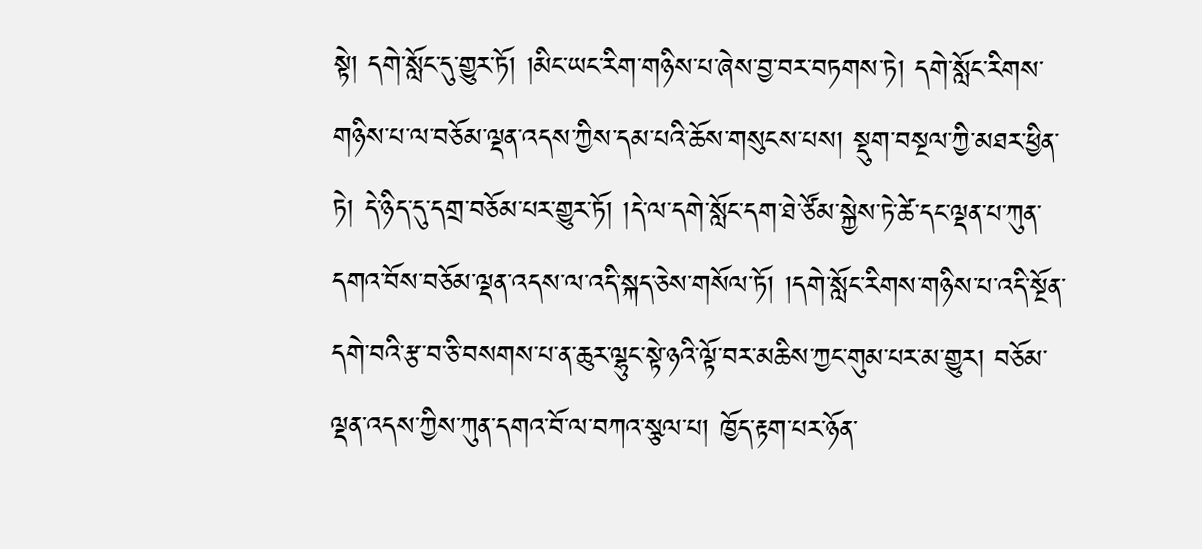སྟེ། དགེ་སློང་དུ་གྱུར་ཏོ། །མིང་ཡང་རིག་གཉིས་པ་ཞེས་བྱ་བར་བཏགས་ཏེ། དགེ་སློང་རིགས་གཉིས་པ་ལ་བཅོམ་ལྡན་འདས་ཀྱིས་དམ་པའི་ཆོས་གསུངས་པས། སྡུག་བསྔལ་ཀྱི་མཐར་ཕྱིན་ཏེ། དེ་ཉིད་དུ་དགྲ་བཅོམ་པར་གྱུར་ཏོ། །དེ་ལ་དགེ་སློང་དག་ཐེ་ཙོམ་སྐྱེས་ཏེ་ཚེ་དང་ལྡན་པ་ཀུན་དགའ་བོས་བཅོམ་ལྡན་འདས་ལ་འདི་སྐད་ཅེས་གསོལ་ཏོ། །དགེ་སློང་རིགས་གཉིས་པ་འདི་སྔོན་དགེ་བའི་རྩ་བ་ཅི་བསགས་པ་ན་ཆུར་ལྷུང་སྟེ་ཉའི་ལྟོ་བར་མཆིས་ཀྱང་གུམ་པར་མ་གྱུར། བཅོམ་ལྡན་འདས་ཀྱིས་ཀུན་དགའ་བོ་ལ་བཀའ་སྩལ་པ། ཁྱོད་རྟག་པར་ཉོན་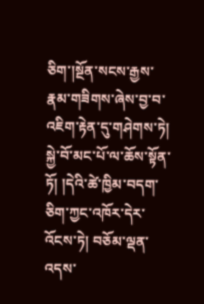ཅིག་།སྔོན་སངས་རྒྱས་རྣམ་གཟིགས་ཞེས་བྱ་བ་འཇིག་རྟེན་དུ་གཤེགས་ཏེ། སྐྱེ་བོ་མང་པོ་ལ་ཆོས་སྟོན་ཏོ། །དེའི་ཚེ་ཁྱིམ་བདག་ཅིག་ཀྱང་འཁོར་དེར་འོངས་ཏེ། བཅོམ་ལྡན་འདས་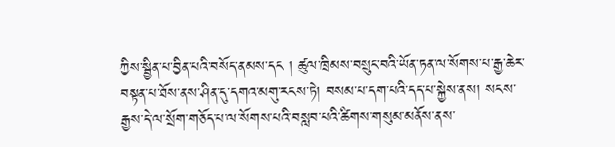ཀྱིས་སྦྱིན་པ་བྱིན་པའི་བསོད་ནམས་དང ། ཚུལ་ཁྲིམས་བསྲུང་བའི་ཡོན་ཏན་ལ་སོགས་པ་རྒྱ་ཆེར་བསྟན་པ་ཐོས་ནས་ཤིན་དུ་དགའ་མགུ་རངས་ཏེ། བསམ་པ་དག་པའི་དད་པ་སྐྱེས་ནས། སངས་རྒྱས་དེ་ལ་སྲོག་གཅོད་པ་ལ་སོགས་པའི་བསླབ་པའི་ཚིགས་གསུམ་མནོས་ནས་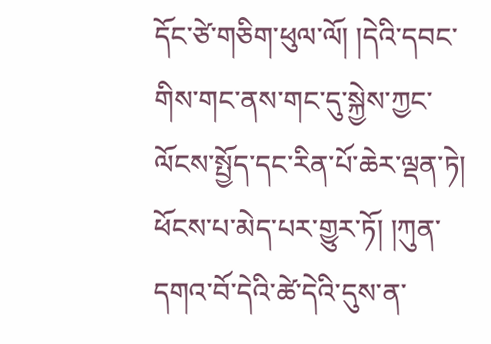དོང་ཙེ་གཅིག་ཕུལ་ལོ། །དེའི་དབང་གིས་གང་ནས་གང་དུ་སྐྱེས་ཀྱང་ལོངས་སྤྱོད་དང་རིན་པོ་ཆེར་ལྡན་ཏེ། ཕོངས་པ་མེད་པར་གྱུར་ཏོ། །ཀུན་དགའ་བོ་དེའི་ཚེ་དེའི་དུས་ན་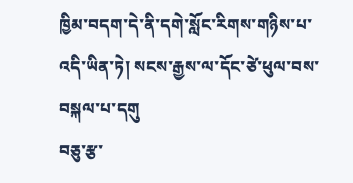ཁྱིམ་བདག་དེ་ནི་དགེ་སློང་རིགས་གཉིས་པ་འདི་ཡིན་ཏེ། སངས་རྒྱས་ལ་དོང་ཙེ་ཕུལ་བས་བསྐལ་པ་དགུ
བཅུ་རྩ་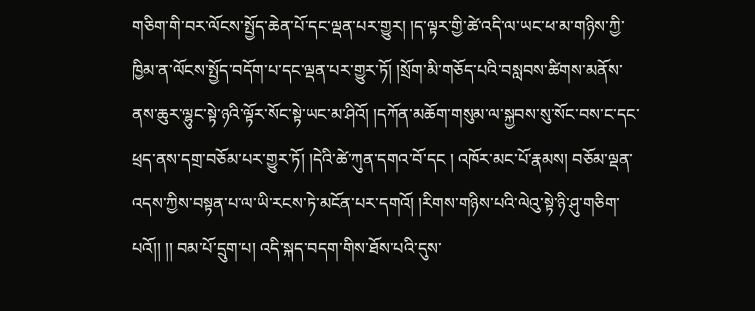གཅིག་གི་བར་ལོངས་སྤྱོད་ཆེན་པོ་དང་ལྡན་པར་གྱུར། །ད་ལྟར་གྱི་ཚེ་འདི་ལ་ཡང་ཕ་མ་གཉིས་ཀྱི་ཁྱིམ་ན་ལོངས་སྤྱོད་བདོག་པ་དང་ལྡན་པར་གྱུར་ཏོ། །སྲོག་མི་གཅོད་པའི་བསླབས་ཚིགས་མནོས་ནས་ཆུར་ལྷུང་སྟེ་ཉའི་ལྟོར་སོང་སྟེ་ཡང་མ་ཤིའོ། །དཀོན་མཆོག་གསུམ་ལ་སྐྱབས་སུ་སོང་བས་ང་དང་ཕྲད་ནས་དགྲ་བཅོམ་པར་གྱུར་ཏོ། །དེའི་ཚེ་ཀུན་དགའ་བོ་དང ། འཁོར་མང་པོ་རྣམས། བཅོམ་ལྡན་འདས་ཀྱིས་བསྟན་པ་ལ་ཡི་རངས་ཏེ་མངོན་པར་དགའོ། །རིགས་གཉིས་པའི་ལེའུ་སྟེ་ཉི་ཤུ་གཅིག་པའོ།། །། བམ་པོ་དྲུག་པ། འདི་སྐད་བདག་གིས་ཐོས་པའི་དུས་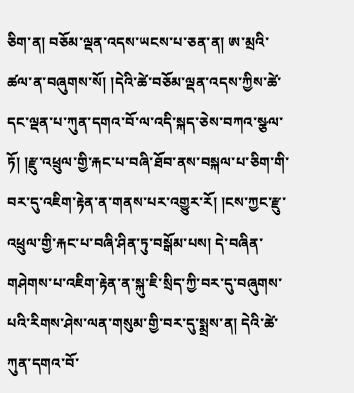ཅིག་ན། བཅོམ་ལྡན་འདས་ཡངས་པ་ཅན་ན། ཨ་མྲའི་ཚལ་ན་བཞུགས་སོ། །དེའི་ཚེ་བཅོམ་ལྡན་འདས་ཀྱིས་ཚེ་དང་ལྡན་པ་ཀུན་དགའ་བོ་ལ་འདི་སྐད་ཅེས་བཀའ་སྩལ་ཏོ། །རྫུ་འཕྲུལ་གྱི་རྐང་པ་བཞི་ཐོབ་ནས་བསྐལ་པ་ཅིག་གི་བར་དུ་འཇིག་རྟེན་ན་གནས་པར་འགྱུར་རོ། །ངས་ཀྱང་རྫུ་འཕྲུལ་གྱི་རྐང་པ་བཞི་ཤིན་ཏུ་བསྒོམ་པས། དེ་བཞིན་གཤེགས་པ་འཇིག་རྟེན་ན་སྐུ་ཇི་སྲིད་ཀྱི་བར་དུ་བཞུགས་པའི་རིགས་ཤེས་ལན་གསུམ་གྱི་བར་དུ་སྨྲས་ན། དེའི་ཚེ་ཀུན་དགའ་བོ་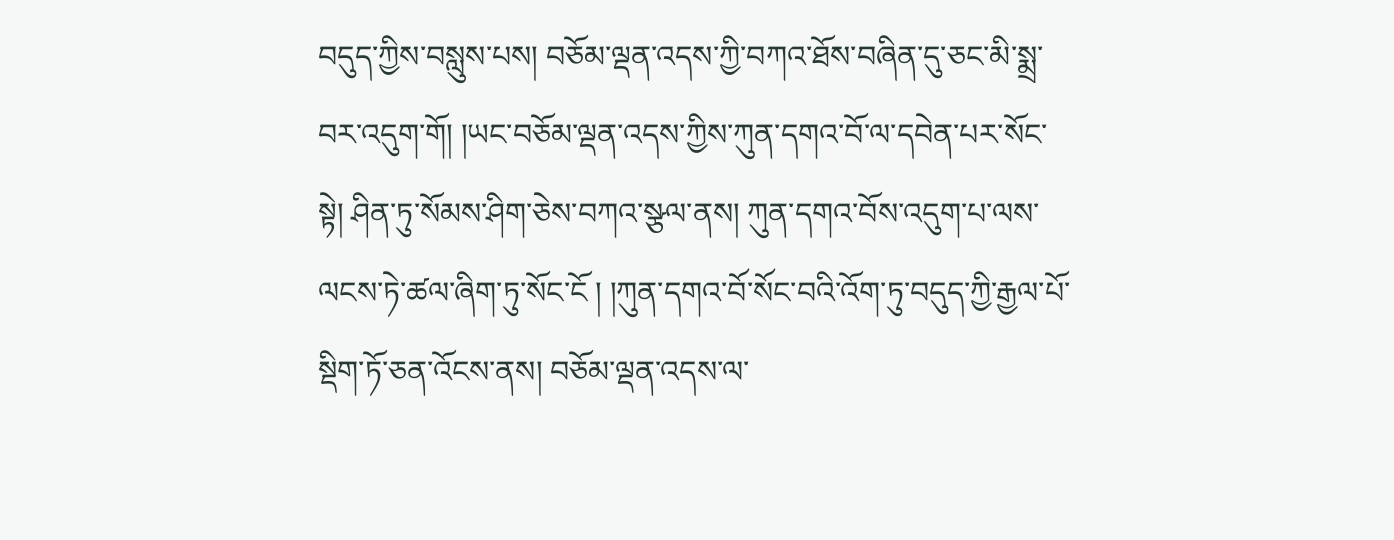བདུད་ཀྱིས་བསླུས་པས། བཅོམ་ལྡན་འདས་ཀྱི་བཀའ་ཐོས་བཞིན་དུ་ཅང་མི་སྨྲ་བར་འདུག་གོ། །ཡང་བཅོམ་ལྡན་འདས་ཀྱིས་ཀུན་དགའ་བོ་ལ་དབེན་པར་སོང་སྟེ། ཤིན་ཏུ་སོམས་ཤིག་ཅེས་བཀའ་སྩལ་ནས། ཀུན་དགའ་བོས་འདུག་པ་ལས་ལངས་ཏེ་ཚལ་ཞིག་ཏུ་སོང་ངོ ། །ཀུན་དགའ་བོ་སོང་བའི་འོག་ཏུ་བདུད་ཀྱི་རྒྱལ་པོ་སྡིག་ཏོ་ཅན་འོངས་ནས། བཅོམ་ལྡན་འདས་ལ་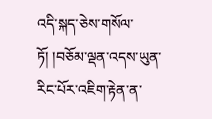འདི་སྐད་ཅེས་གསོལ་ཏོ། །བཅོམ་ལྡན་འདས་ཡུན་རིང་པོར་འཇིག་རྟེན་ན་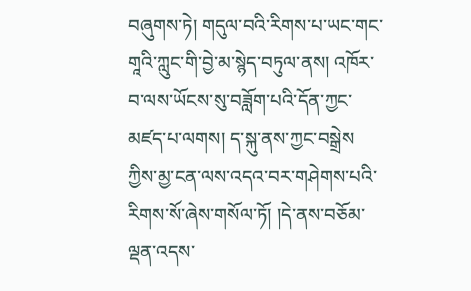བཞུགས་ཏེ། གདུལ་བའི་རིགས་པ་ཡང་གང་གཱའི་ཀླུང་གི་བྱེ་མ་སྙེད་བཏུལ་ནས། འཁོར་བ་ལས་ཡོངས་སུ་བཟློག་པའི་དོན་ཀྱང་མཛད་པ་ལགས། ད་སྐུ་ནས་ཀྱང་བསྒྲེས
ཀྱིས་མྱ་ངན་ལས་འདའ་བར་གཤེགས་པའི་རིགས་སོ་ཞེས་གསོལ་ཏོ། །དེ་ནས་བཅོམ་ལྡན་འདས་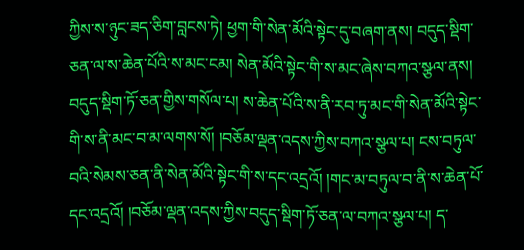ཀྱིས་ས་ཉུང་ཟད་ཅིག་བླངས་ཏེ། ཕྱག་གི་སེན་མོའི་སྟེང་དུ་བཞག་ནས། བདུད་སྡིག་ཅན་ལ་ས་ཆེན་པོའི་ས་མང་ངམ། སེན་མོའི་སྟེང་གི་ས་མང་ཞེས་བཀའ་སྩལ་ནས། བདུད་སྡིག་ཏོ་ཅན་གྱིས་གསོལ་པ། ས་ཆེན་པོའི་ས་ནི་རབ་ཏུ་མང་གི་སེན་མོའི་སྟེང་གི་ས་ནི་མང་བ་མ་ལགས་སོ། །བཅོམ་ལྡན་འདས་ཀྱིས་བཀའ་སྩལ་པ། ངས་བཏུལ་བའི་སེམས་ཅན་ནི་སེན་མོའི་སྟེང་གི་ས་དང་འདྲའོ། །གང་མ་བཏུལ་བ་ནི་ས་ཆེན་པོ་དང་འདྲའོ། །བཅོམ་ལྡན་འདས་ཀྱིས་བདུད་སྡིག་ཏོ་ཅན་ལ་བཀའ་སྩལ་པ། ད་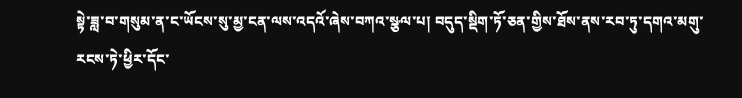སྟེ་ཟླ་བ་གསུམ་ན་ང་ཡོངས་སུ་མྱ་ངན་ལས་འདའོ་ཞེས་བཀའ་སྩལ་པ། བདུད་སྡིག་ཏོ་ཅན་གྱིས་ཐོས་ནས་རབ་ཏུ་དགའ་མགུ་རངས་ཏེ་ཕྱིར་དོང་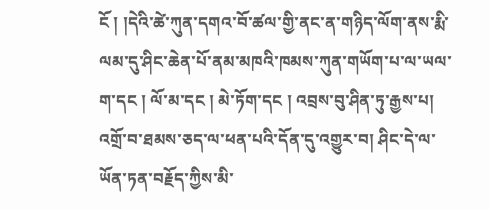ངོ ། །དེའི་ཚེ་ཀུན་དགའ་བོ་ཚལ་གྱི་ནང་ན་གཉིད་ལོག་ནས་རྨི་ལམ་དུ་ཤིང་ཆེན་པོ་ནམ་མཁའི་ཁམས་ཀུན་གཡོག་པ་ལ་ཡལ་ག་དང ། ལོ་མ་དང ། མེ་ཏོག་དང ། འབྲས་བུ་ཤིན་ཏུ་རྒྱས་པ། འགྲོ་བ་ཐམས་ཅད་ལ་ཕན་པའི་དོན་དུ་འགྱུར་བ། ཤིང་དེ་ལ་ཡོན་ཏན་བརྗོད་ཀྱིས་མི་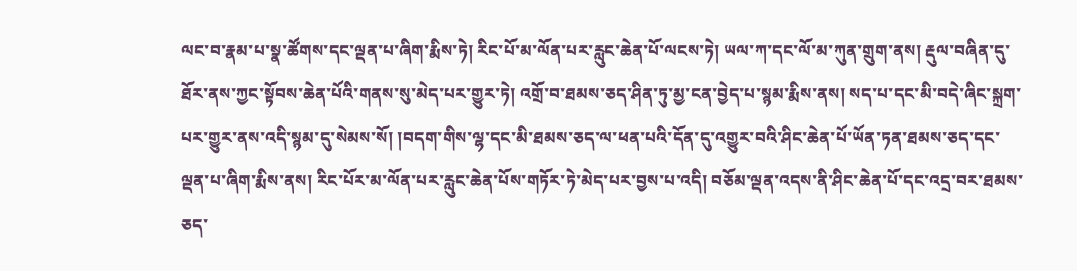ལང་བ་རྣམ་པ་སྣ་ཚོགས་དང་ལྡན་པ་ཞིག་རྨིས་ཏེ། རིང་པོ་མ་ལོན་པར་རླུང་ཆེན་པོ་ལངས་ཏེ། ཡལ་ཀ་དང་ལོ་མ་ཀུན་གྲུག་ནས། རྡུལ་བཞིན་དུ་ཐོར་ནས་ཀྱང་སྟོབས་ཆེན་པོའི་གནས་སུ་མེད་པར་གྱུར་ཏེ། འགྲོ་བ་ཐམས་ཅད་ཤིན་ཏུ་མྱ་ངན་བྱེད་པ་སྙམ་རྨིས་ནས། སད་པ་དང་མི་བདེ་ཞིང་སྐྲག་པར་གྱུར་ནས་འདི་སྙམ་དུ་སེམས་སོ། །བདག་གིས་ལྷ་དང་མི་ཐམས་ཅད་ལ་ཕན་པའི་དོན་དུ་འགྱུར་བའི་ཤིང་ཆེན་པོ་ཡོན་ཏན་ཐམས་ཅད་དང་ལྡན་པ་ཞིག་རྨིས་ནས། རིང་པོར་མ་ལོན་པར་རླུང་ཆེན་པོས་གཏོར་ཏེ་མེད་པར་བྱས་པ་འདི། བཅོམ་ལྡན་འདས་ནི་ཤིང་ཆེན་པོ་དང་འདྲ་བར་ཐམས་ཅད་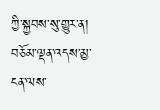ཀྱི་སྐྱབས་སུ་གྱུར་ན། བཅོམ་ལྡན་འདས་མྱ་ངན་ལས་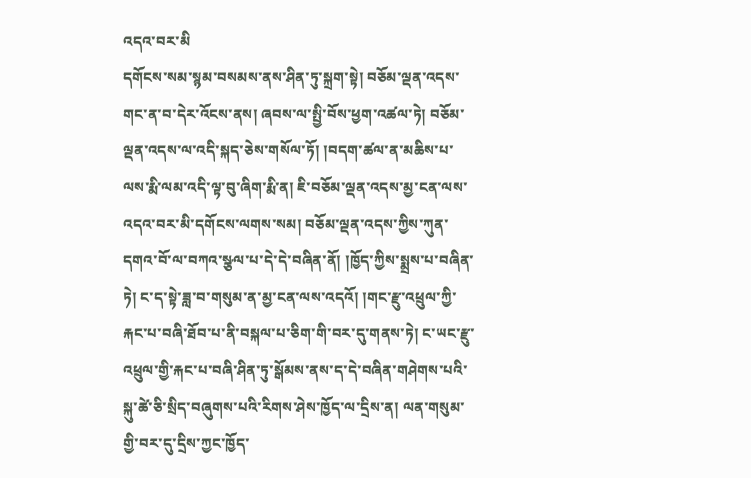འདའ་བར་མི
དགོངས་སམ་སྙམ་བསམས་ནས་ཤིན་ཏུ་སྐྲག་སྟེ། བཅོམ་ལྡན་འདས་གང་ན་བ་དེར་འོངས་ནས། ཞབས་ལ་སྤྱི་བོས་ཕྱག་འཚལ་ཏེ། བཅོམ་ལྡན་འདས་ལ་འདི་སྐད་ཅེས་གསོལ་ཏོ། །བདག་ཚལ་ན་མཆིས་པ་ལས་རྨི་ལམ་འདི་ལྟ་བུ་ཞིག་རྨི་ན། ཇི་བཅོམ་ལྡན་འདས་མྱ་ངན་ལས་འདའ་བར་མི་དགོངས་ལགས་སམ། བཅོམ་ལྡན་འདས་ཀྱིས་ཀུན་དགའ་བོ་ལ་བཀའ་སྩལ་པ་དེ་དེ་བཞིན་ནོ། །ཁྱོད་ཀྱིས་སྨྲས་པ་བཞིན་ཏེ། ང་ད་སྟེ་ཟླ་བ་གསུམ་ན་མྱ་ངན་ལས་འདའོ། །གང་རྫུ་འཕྲུལ་ཀྱི་རྐང་པ་བཞི་ཐོབ་པ་ནི་བསྐལ་པ་ཅིག་གི་བར་དུ་གནས་ཏེ། ང་ཡང་རྫུ་འཕྲུལ་གྱི་རྐང་པ་བཞི་ཤིན་ཏུ་སྒོམས་ནས་ད་དེ་བཞིན་གཤེགས་པའི་སྐུ་ཚེ་ཅི་སྲིད་བཞུགས་པའི་རིགས་ཤེས་ཁྱོད་ལ་དྲིས་ན། ལན་གསུམ་གྱི་བར་དུ་དྲིས་ཀྱང་ཁྱོད་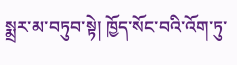སྨྲར་མ་བཏུབ་སྟེ། ཁྱོད་སོང་བའི་འོག་ཏུ་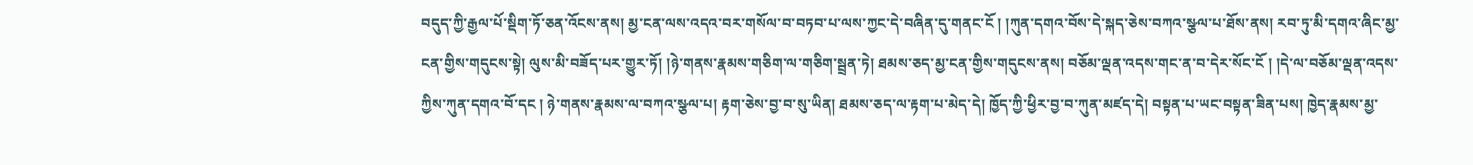བདུད་ཀྱི་རྒྱལ་པོ་སྡིག་ཏོ་ཅན་འོངས་ནས། མྱ་ངན་ལས་འདའ་བར་གསོལ་བ་བཏབ་པ་ལས་ཀྱང་དེ་བཞིན་དུ་གནང་ངོ ། །ཀུན་དགའ་བོས་དེ་སྐད་ཅེས་བཀའ་སྩལ་པ་ཐོས་ནས། རབ་ཏུ་མི་དགའ་ཞིང་མྱ་ངན་གྱིས་གདུངས་སྟེ། ལུས་མི་བཟོད་པར་གྱུར་ཏོ། །ཉེ་གནས་རྣམས་གཅིག་ལ་གཅིག་སྦྲན་ཏེ། ཐམས་ཅད་མྱ་ངན་གྱིས་གདུངས་ནས། བཅོམ་ལྡན་འདས་གང་ན་བ་དེར་སོང་ངོ ། །དེ་ལ་བཅོམ་ལྡན་འདས་ཀྱིས་ཀུན་དགའ་བོ་དང ། ཉེ་གནས་རྣམས་ལ་བཀའ་སྩལ་པ། རྟག་ཅེས་བྱ་བ་སུ་ཡིན། ཐམས་ཅད་ལ་རྟག་པ་མེད་དེ། ཁྱོད་ཀྱི་ཕྱིར་བྱ་བ་ཀུན་མཛད་དེ། བསྟན་པ་ཡང་བསྟན་ཟིན་པས། ཁྱེད་རྣམས་མྱ་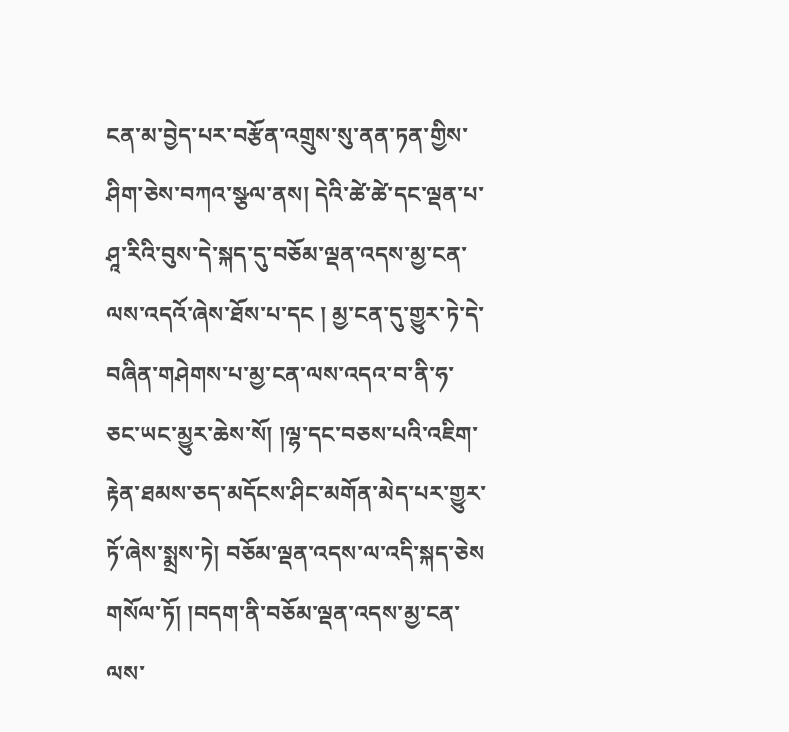ངན་མ་བྱེད་པར་བརྩོན་འགྲུས་སུ་ནན་ཏན་གྱིས་ཤིག་ཅེས་བཀའ་སྩལ་ནས། དེའི་ཚེ་ཚེ་དང་ལྡན་པ་ཤཱ་རིའི་བུས་དེ་སྐད་དུ་བཅོམ་ལྡན་འདས་མྱ་ངན་ལས་འདའོ་ཞེས་ཐོས་པ་དང ། མྱ་ངན་དུ་གྱུར་ཏེ་དེ་བཞིན་གཤེགས་པ་མྱ་ངན་ལས་འདའ་བ་ནི་ཧ་ཅང་ཡང་མྱུར་ཆེས་སོ། །ལྷ་དང་བཅས་པའི་འཇིག་རྟེན་ཐམས་ཅད་མདོངས་ཤིང་མགོན་མེད་པར་གྱུར་ཏོ་ཞེས་སྨྲས་ཏེ། བཅོམ་ལྡན་འདས་ལ་འདི་སྐད་ཅེས
གསོལ་ཏོ། །བདག་ནི་བཅོམ་ལྡན་འདས་མྱ་ངན་ལས་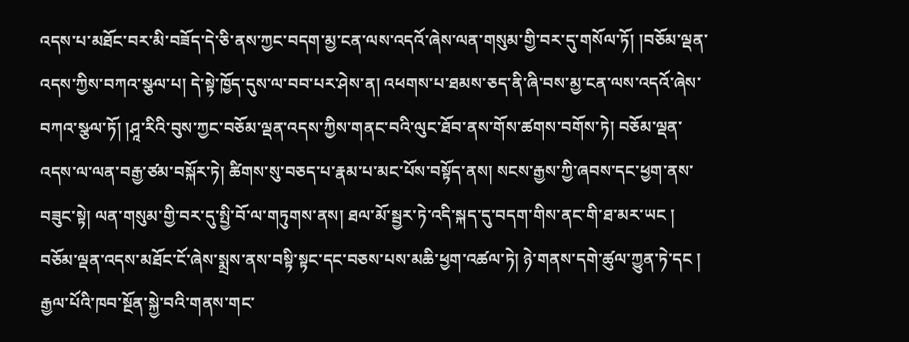འདས་པ་མཐོང་བར་མི་བཟོད་དེ་ཅི་ནས་ཀྱང་བདག་མྱ་ངན་ལས་འདའོ་ཞེས་ལན་གསུམ་གྱི་བར་དུ་གསོལ་ཏོ། །བཅོམ་ལྡན་འདས་ཀྱིས་བཀའ་སྩལ་པ། དེ་སྟེ་ཁྱོད་དུས་ལ་བབ་པར་ཤེས་ན། འཕགས་པ་ཐམས་ཅད་ནི་ཞི་བས་མྱ་ངན་ལས་འདའོ་ཞེས་བཀའ་སྩལ་ཏོ། །ཤཱ་རིའི་བུས་ཀྱང་བཅོམ་ལྡན་འདས་ཀྱིས་གནང་བའི་ལུང་ཐོབ་ནས་གོས་ཚགས་བགོས་ཏེ། བཅོམ་ལྡན་འདས་ལ་ལན་བརྒྱ་ཙམ་བསྐོར་ཏེ། ཚིགས་སུ་བཅད་པ་རྣམ་པ་མང་པོས་བསྟོད་ནས། སངས་རྒྱས་ཀྱི་ཞབས་དང་ཕྱག་ནས་བཟུང་སྟེ། ལན་གསུམ་གྱི་བར་དུ་སྤྱི་བོ་ལ་གཏུགས་ནས། ཐལ་མོ་སྦྱར་ཏེ་འདི་སྐད་དུ་བདག་གིས་ནང་གི་ཐ་མར་ཡང ། བཅོམ་ལྡན་འདས་མཐོང་ངོ་ཞེས་སྨྲས་ནས་བསྟི་སྟང་དང་བཅས་པས་མཆི་ཕྱག་འཚལ་ཏེ། ཉེ་གནས་དགེ་ཚུལ་ཀྱུན་ཏེ་དང ། རྒྱལ་པོའི་ཁབ་སྔོན་སྐྱེ་བའི་གནས་གང་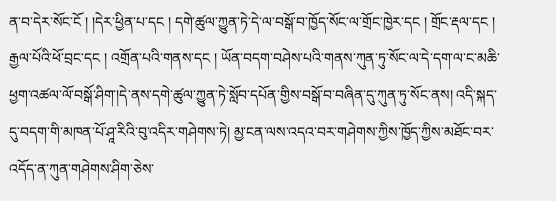ན་བ་དེར་སོང་ངོ ། །དེར་ཕྱིན་པ་དང ། དགེ་ཚུལ་ཀྱུན་ཏེ་དེ་ལ་བསྒོ་བ་ཁྱོད་སོང་ལ་གྲོང་ཁྱེར་དང ། གྲོང་རྡལ་དང ། རྒྱལ་པོའི་ཕོ་བྲང་དང ། འགྲོན་པའི་གནས་དང ། ཡོན་བདག་བཤེས་པའི་གནས་ཀུན་ཏུ་སོང་ལ་དེ་དག་ལ་ང་མཆི་ཕྱག་འཚལ་ལོ་བསྒོ་ཤིག་།དེ་ནས་དགེ་ཚུལ་ཀྱུན་ཏེ་སློབ་དཔོན་གྱིས་བསྒོ་བ་བཞིན་དུ་ཀུན་ཏུ་སོང་ནས། འདི་སྐད་དུ་བདག་གི་མཁན་པོ་ཤཱ་རིའི་བུ་འདིར་གཤེགས་ཏེ། མྱ་ངན་ལས་འདའ་བར་གཤེགས་ཀྱིས་ཁྱོད་ཀྱིས་མཐོང་བར་འདོད་ན་ཀུན་གཤེགས་ཤིག་ཅེས་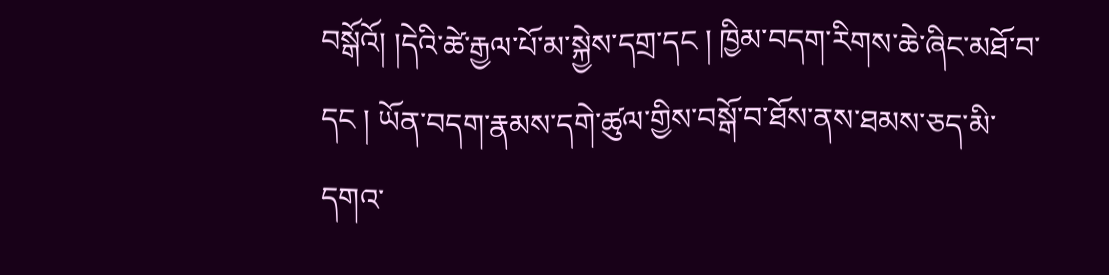བསྒོའོ། །དེའི་ཚེ་རྒྱལ་པོ་མ་སྐྱེས་དགྲ་དང ། ཁྱིམ་བདག་རིགས་ཆེ་ཞིང་མཐོ་བ་དང ། ཡོན་བདག་རྣམས་དགེ་ཚུལ་གྱིས་བསྒོ་བ་ཐོས་ནས་ཐམས་ཅད་མི་དགའ་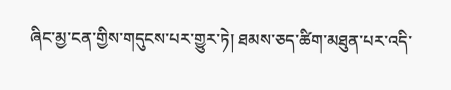ཞིང་མྱ་ངན་གྱིས་གདུངས་པར་གྱུར་ཏེ། ཐམས་ཅད་ཚིག་མཐུན་པར་འདི་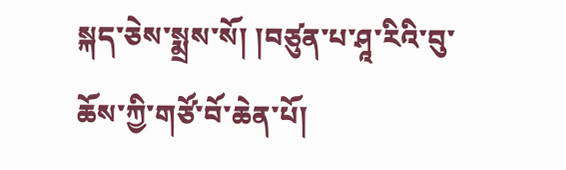སྐད་ཅེས་སྨྲས་སོ། །བཙུན་པ་ཤཱ་རིའི་བུ་ཆོས་ཀྱི་གཙོ་བོ་ཆེན་པོ།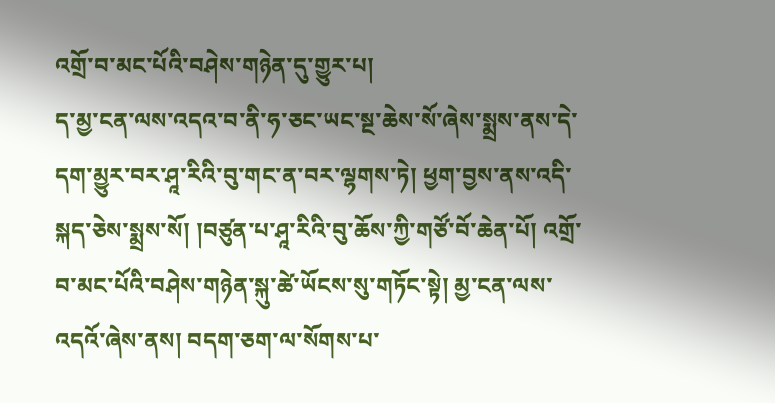འགྲོ་བ་མང་པོའི་བཤེས་གཉེན་དུ་གྱུར་པ།
ད་མྱ་ངན་ལས་འདའ་བ་ནི་ཧ་ཅང་ཡང་སྔ་ཆེས་སོ་ཞེས་སྨྲས་ནས་དེ་དག་མྱུར་བར་ཤཱ་རིའི་བུ་གང་ན་བར་ལྷགས་ཏེ། ཕྱག་བྱས་ནས་འདི་སྐད་ཅེས་སྨྲས་སོ། །བཙུན་པ་ཤཱ་རིའི་བུ་ཆོས་ཀྱི་གཙོ་བོ་ཆེན་པོ། འགྲོ་བ་མང་པོའི་བཤེས་གཉེན་སྐུ་ཚེ་ཡོངས་སུ་གཏོང་སྟེ། མྱ་ངན་ལས་འདའོ་ཞེས་ནས། བདག་ཅག་ལ་སོགས་པ་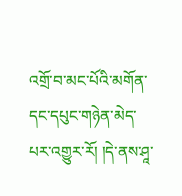འགྲོ་བ་མང་པོའི་མགོན་དང་དཔུང་གཉེན་མེད་པར་འགྱུར་རོ། །དེ་ནས་ཤཱ་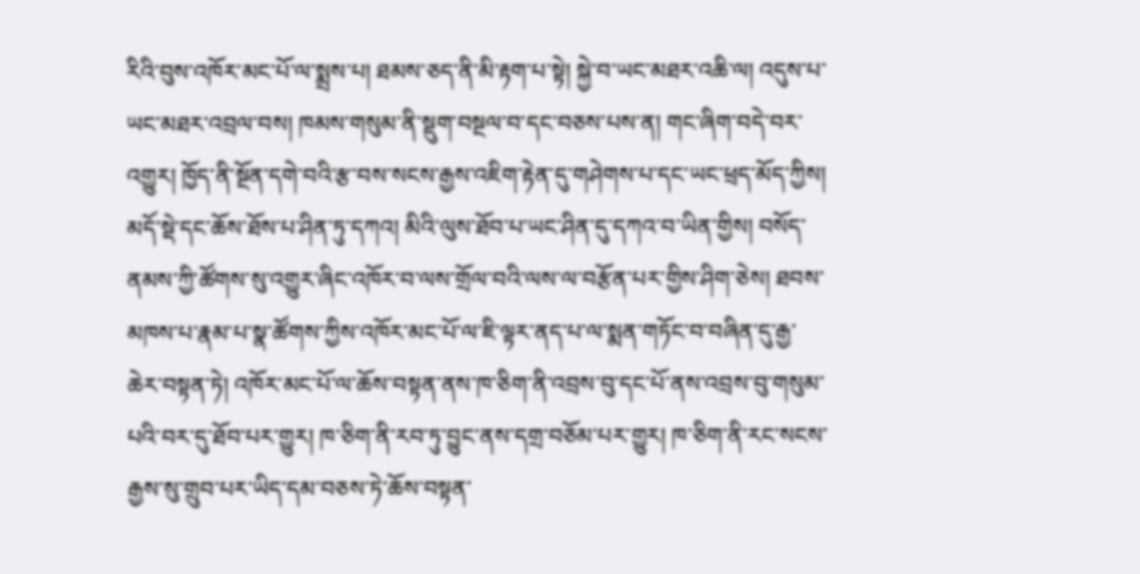རིའི་བུས་འཁོར་མང་པོ་ལ་སྨྲས་པ། ཐམས་ཅད་ནི་མི་རྟག་པ་སྟེ། སྐྱེ་བ་ཡང་མཐར་འཆི་ལ། འདུས་པ་ཡང་མཐར་འབྲལ་བས། ཁམས་གསུམ་ནི་སྡུག་བསྔལ་བ་དང་བཅས་པས་ན། གང་ཞིག་བདེ་བར་འགྱུར། ཁྱོད་ནི་སྔོན་དགེ་བའི་རྩ་བས་སངས་རྒྱས་འཇིག་རྟེན་དུ་གཤེགས་པ་དང་ཡང་ཕྲད་མོད་ཀྱིས། མདོ་སྡེ་དང་ཆོས་ཐོས་པ་ཤིན་ཏུ་དཀའ། མིའི་ལུས་ཐོབ་པ་ཡང་ཤིན་དུ་དཀའ་བ་ཡིན་གྱིས། བསོད་ནམས་ཀྱི་ཚོགས་སུ་འགྱུར་ཞིང་འཁོར་བ་ལས་གྲོལ་བའི་ལས་ལ་བརྩོན་པར་གྱིས་ཤིག་ཅེས། ཐབས་མཁས་པ་རྣམ་པ་སྣ་ཚོགས་ཀྱིས་འཁོར་མང་པོ་ལ་ཇི་ལྟར་ནད་པ་ལ་སྨན་གཏོང་བ་བཞིན་དུ་རྒྱ་ཆེར་བསྟན་ཏེ། འཁོར་མང་པོ་ལ་ཆོས་བསྟན་ནས་ཁ་ཅིག་ནི་འབྲས་བུ་དང་པོ་ནས་འབྲས་བུ་གསུམ་པའི་བར་དུ་ཐོབ་པར་གྱུར། ཁ་ཅིག་ནི་རབ་ཏུ་བྱུང་ནས་དགྲ་བཅོམ་པར་གྱུར། ཁ་ཅིག་ནི་རང་སངས་རྒྱས་སུ་གྲུབ་པར་ཡིད་དམ་བཅས་ཏེ་ཆོས་བསྟན་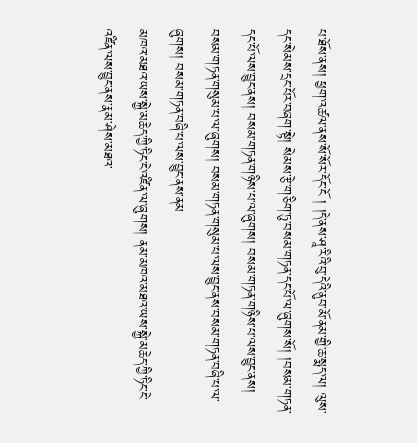པ་ཐོས་ནས། ཕྱག་འཚལ་ནས་སོ་སོར་དོང་ངོ ། །དེ་ནས་ཤཱ་རིའི་བུ་དེའི་ནུབ་མོ་ནམ་གྱི་ཆ་སྨད་ལ། ལུས་དང་སེམས་དྲང་པོར་བཞག་སྟེ། སེམས་རྩེ་གཅིག་ཏུ་བསམ་གཏན་དང་པོ་ལ་ཞུགས་སོ། །བསམ་གཏན་དང་པོ་ལས་བྱུང་ནས། བསམ་གཏན་གཉིས་པ་ལ་ཞུགས། བསམ་གཏན་གཉིས་པ་ལས་བྱུང་ནས། བསམ་གཏན་གསུམ་པ་ལ་ཞུགས། བསམ་གཏན་གསུམ་པ་ལས་བྱུང་ནས་བསམ་གཏན་བཞི་པ་ལ་ཞུགས། བསམ་གཏན་བཞི་པ་ལས་བྱུང་ནས་ནམ
མཁའ་མཐའ་ཡས་སྐྱེ་མཆེད་ཀྱི་ཏིང་ངེ་འཛིན་ལ་ཞུགས། ནམ་མཁའ་མཐའ་ཡས་སྐྱེ་མཆེད་ཀྱི་ཏིང་ངེ་འཛིན་ལས་བྱུང་ནས་རྣམ་ཤེས་མཐའ་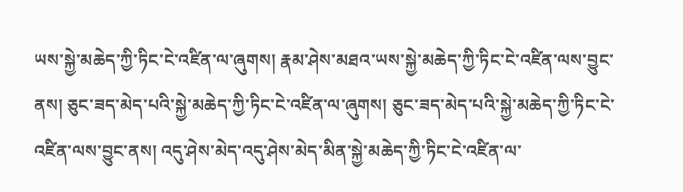ཡས་སྐྱེ་མཆེད་ཀྱི་ཏིང་ངེ་འཛིན་ལ་ཞུགས། རྣམ་ཤེས་མཐའ་ཡས་སྐྱེ་མཆེད་ཀྱི་ཏིང་ངེ་འཛིན་ལས་བྱུང་ནས། ཅུང་ཟད་མེད་པའི་སྐྱེ་མཆེད་ཀྱི་ཏིང་ངེ་འཛིན་ལ་ཞུགས། ཅུང་ཟད་མེད་པའི་སྐྱེ་མཆེད་ཀྱི་ཏིང་ངེ་འཛིན་ལས་བྱུང་ནས། འདུ་ཤེས་མེད་འདུ་ཤེས་མེད་མིན་སྐྱེ་མཆེད་ཀྱི་ཏིང་ངེ་འཛིན་ལ་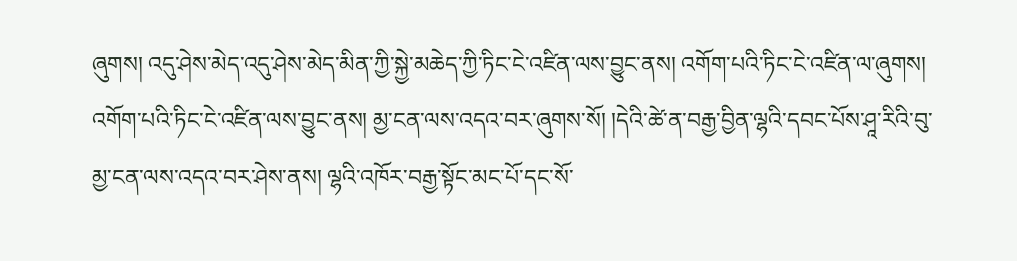ཞུགས། འདུ་ཤེས་མེད་འདུ་ཤེས་མེད་མིན་ཀྱི་སྐྱེ་མཆེད་ཀྱི་ཏིང་ངེ་འཛིན་ལས་བྱུང་ནས། འགོག་པའི་ཏིང་ངེ་འཛིན་ལ་ཞུགས། འགོག་པའི་ཏིང་ངེ་འཛིན་ལས་བྱུང་ནས། མྱ་ངན་ལས་འདའ་བར་ཞུགས་སོ། །དེའི་ཚེ་ན་བརྒྱ་བྱིན་ལྷའི་དབང་པོས་ཤཱ་རིའི་བུ་མྱ་ངན་ལས་འདའ་བར་ཤེས་ནས། ལྷའི་འཁོར་བརྒྱ་སྟོང་མང་པོ་དང་སོ་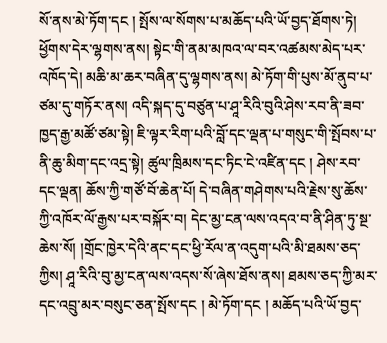སོ་ནས་མེ་ཏོག་དང ། སྤོས་ལ་སོགས་པ་མཆོད་པའི་ཡོ་བྱད་ཐོགས་ཏེ། ཕྱོགས་དེར་ལྷགས་ནས། སྟེང་གི་ནམ་མཁའ་ལ་བར་འཚམས་མེད་པར་འཁོད་དེ། མཆི་མ་ཆར་བཞིན་དུ་ལྷགས་ནས། མེ་ཏོག་གི་པུས་མོ་ནུབ་པ་ཙམ་དུ་གཏོར་ནས། འདི་སྐད་དུ་བཙུན་པ་ཤཱ་རིའི་བུའི་ཤེས་རབ་ནི་ཟབ་ཁྱད་རྒྱ་མཚོ་ཙམ་སྟེ། ཇི་ལྟར་རིག་པའི་བློ་དང་ལྡན་པ་གསུང་གི་སྤོབས་པ་ནི་ཆུ་མིག་དང་འདྲ་སྟེ། ཚུལ་ཁྲིམས་དང་ཏིང་ངེ་འཛིན་དང ། ཤེས་རབ་དང་ལྡན། ཆོས་ཀྱི་གཙོ་བོ་ཆེན་པོ། དེ་བཞིན་གཤེགས་པའི་རྗེས་སུ་ཆོས་ཀྱི་འཁོར་ལོ་རྒྱས་པར་བསྐོར་བ། དེང་མྱ་ངན་ལས་འདའ་བ་ནི་ཤིན་ཏུ་སྔ་ཆེས་སོ། །གྲོང་ཁྱེར་དེའི་ནང་དང་ཕྱི་རོལ་ན་འདུག་པའི་མི་ཐམས་ཅད་ཀྱིས། ཤཱ་རིའི་བུ་མྱ་ངན་ལས་འདས་སོ་ཞེས་ཐོས་ནས། ཐམས་ཅད་ཀྱི་མར་དང་འབྲུ་མར་བསུང་ཅན་སྤོས་དང ། མེ་ཏོག་དང ། མཆོད་པའི་ཡོ་བྱད་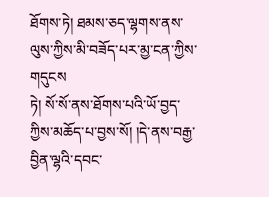ཐོགས་ཏེ། ཐམས་ཅད་ལྷགས་ནས་ལུས་ཀྱིས་མི་བཟོད་པར་མྱ་ངན་ཀྱིས་གདུངས
ཏེ། སོ་སོ་ནས་ཐོགས་པའི་ཡོ་བྱད་ཀྱིས་མཆོད་པ་བྱས་སོ། །དེ་ནས་བརྒྱ་བྱིན་ལྷའི་དབང་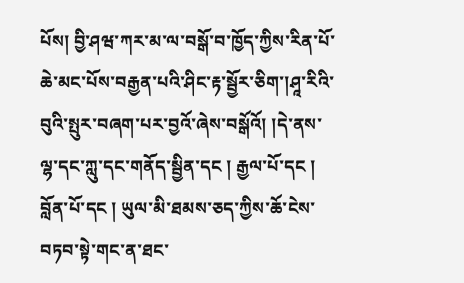པོས། བྱི་ཤཝ་ཀར་མ་ལ་བསྒོ་བ་ཁྱོད་ཀྱིས་རིན་པོ་ཆེ་མང་པོས་བརྒྱན་པའི་ཤིང་རྟ་སྦྱོར་ཅིག་།ཤཱ་རིའི་བུའི་སྤུར་བཞག་པར་བྱའོ་ཞེས་བསྒོའོ། །དེ་ནས་ལྷ་དང་ཀླུ་དང་གནོད་སྦྱིན་དང ། རྒྱལ་པོ་དང ། བློན་པོ་དང ། ཡུལ་མི་ཐམས་ཅད་ཀྱིས་ཆོ་ངེས་བཏབ་སྟེ་གང་ན་ཐང་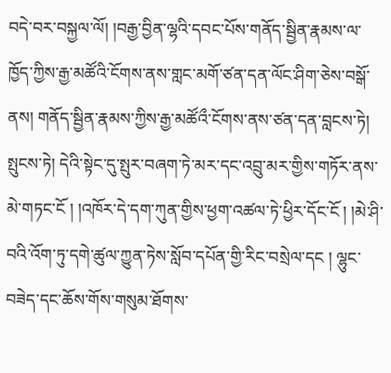བདེ་བར་བསྐྱལ་ལོ། །བརྒྱ་བྱིན་ལྷའི་དབང་པོས་གནོད་སྦྱིན་རྣམས་ལ་ཁྱོད་ཀྱིས་རྒྱ་མཚོའི་ངོགས་ནས་གླང་མགོ་ཙན་དན་ལོང་ཤིག་ཅེས་བསྒོ་ནས། གནོད་སྦྱིན་རྣམས་ཀྱིས་རྒྱ་མཚོའྀ་ངོགས་ནས་ཙན་དན་བླངས་ཏེ། སྤུངས་ཏེ། དེའི་སྟེང་དུ་སྤུར་བཞག་ཏེ་མར་དང་འབྲུ་མར་གྱིས་གཏོར་ནས་མེ་གཏང་ངོ ། །འཁོར་དེ་དག་ཀུན་གྱིས་ཕྱག་འཚལ་ཏེ་ཕྱིར་དོང་ངོ ། །མེ་ཤི་བའི་འོག་ཏུ་དགེ་ཚུལ་ཀྱུན་ཏེས་སློབ་དཔོན་གྱི་རིང་བསྲེལ་དང ། ལྷུང་བཟེད་དང་ཆོས་གོས་གསུམ་ཐོགས་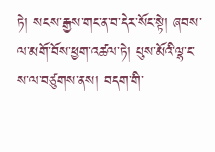ཏེ། སངས་རྒྱས་གང་ན་བ་དེར་སོང་སྟེ། ཞབས་ལ་མགོ་བོས་ཕྱག་འཚལ་ཏེ། པུས་མོའི་ལྷ་ང་ས་ལ་བཙུགས་ནས། བདག་གི་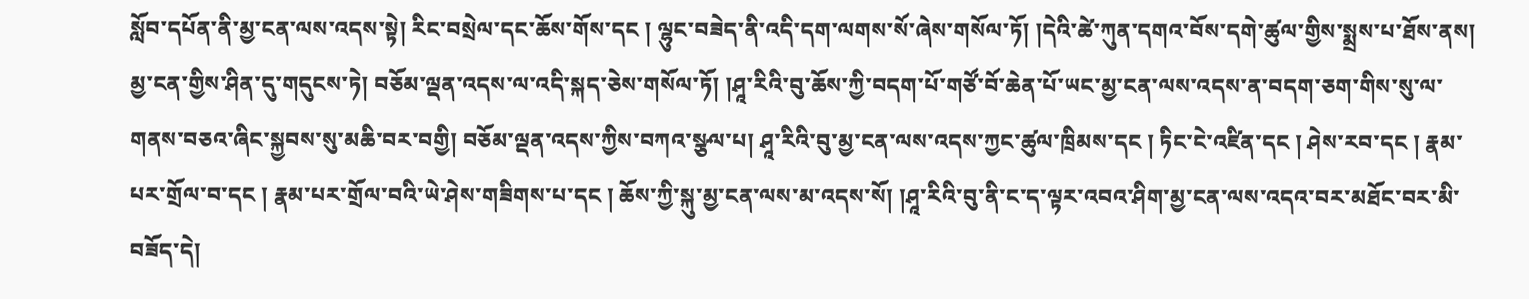སློབ་དཔོན་ནི་མྱ་ངན་ལས་འདས་སྟེ། རིང་བསྲེལ་དང་ཆོས་གོས་དང ། ལྷུང་བཟེད་ནི་འདི་དག་ལགས་སོ་ཞེས་གསོལ་ཏོ། །དེའི་ཚེ་ཀུན་དགའ་བོས་དགེ་ཚུལ་གྱིས་སྨྲས་པ་ཐོས་ནས། མྱ་ངན་གྱིས་ཤིན་དུ་གདུངས་ཏེ། བཅོམ་ལྡན་འདས་ལ་འདི་སྐད་ཅེས་གསོལ་ཏོ། །ཤཱ་རིའི་བུ་ཆོས་ཀྱི་བདག་པོ་གཙོ་བོ་ཆེན་པོ་ཡང་མྱ་ངན་ལས་འདས་ན་བདག་ཅག་གིས་སུ་ལ་གནས་བཅའ་ཞིང་སྐྱབས་སུ་མཆི་བར་བགྱི། བཅོམ་ལྡན་འདས་ཀྱིས་བཀའ་སྩལ་པ། ཤཱ་རིའི་བུ་མྱ་ངན་ལས་འདས་ཀྱང་ཚུལ་ཁྲིམས་དང ། ཏིང་ངེ་འཛིན་དང ། ཤེས་རབ་དང ། རྣམ་པར་གྲོལ་བ་དང ། རྣམ་པར་གྲོལ་བའི་ཡེ་ཤེས་གཟིགས་པ་དང ། ཆོས་ཀྱི་སྐུ་མྱ་ངན་ལས་མ་འདས་སོ། །ཤཱ་རིའི་བུ་ནི་ང་ད་ལྟར་འབའ་ཤིག་མྱ་ངན་ལས་འདའ་བར་མཐོང་བར་མི་བཟོད་དེ།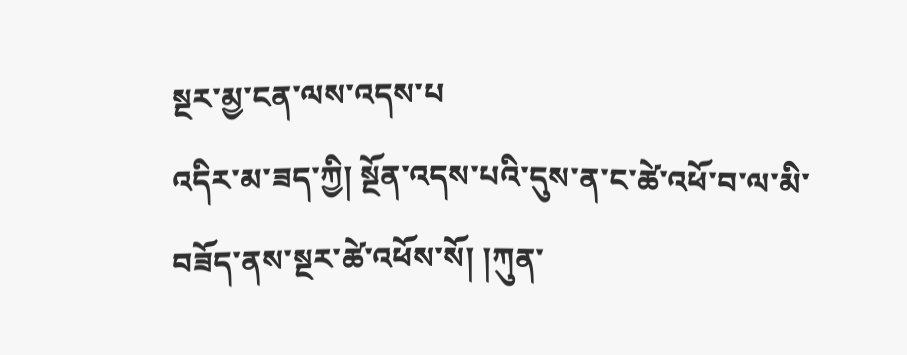སྔར་མྱ་ངན་ལས་འདས་པ
འདིར་མ་ཟད་ཀྱི། སྔོན་འདས་པའི་དུས་ན་ང་ཚེ་འཕོ་བ་ལ་མི་བཟོད་ནས་སྔར་ཚེ་འཕོས་སོ། །ཀུན་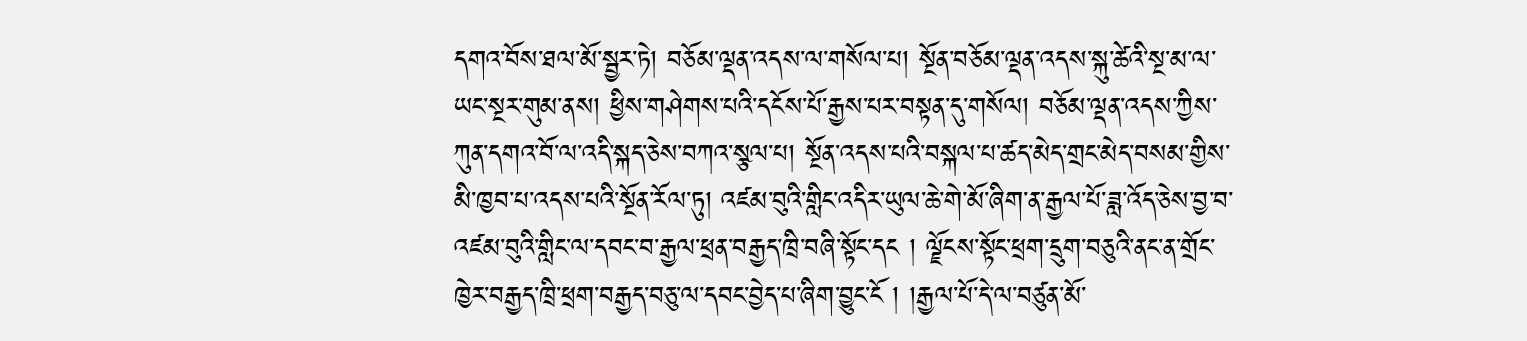དགའ་བོས་ཐལ་མོ་སྦྱར་ཏེ། བཅོམ་ལྡན་འདས་ལ་གསོལ་པ། སྔོན་བཅོམ་ལྡན་འདས་སྐུ་ཚེའི་སྔ་མ་ལ་ཡང་སྔར་གུམ་ནས། ཕྱིས་གཤེགས་པའི་དངོས་པོ་རྒྱས་པར་བསྟན་དུ་གསོལ། བཅོམ་ལྡན་འདས་ཀྱིས་ཀུན་དགའ་བོ་ལ་འདི་སྐད་ཅེས་བཀའ་སྩལ་པ། སྔོན་འདས་པའི་བསྐལ་པ་ཚད་མེད་གྲང་མེད་བསམ་གྱིས་མི་ཁྱབ་པ་འདས་པའི་སྔོན་རོལ་ཏུ། འཛམ་བུའི་གླིང་འདིར་ཡུལ་ཆེ་གེ་མོ་ཞིག་ན་རྒྱལ་པོ་ཟླ་འོད་ཅེས་བྱ་བ་འཛམ་བུའི་གླིང་ལ་དབང་བ་རྒྱལ་ཕྲན་བརྒྱད་ཁྲི་བཞི་སྟོང་དང ། ལྗོངས་སྟོང་ཕྲག་དྲུག་བཅུའི་ནང་ན་གྲོང་ཁྱེར་བརྒྱད་ཁྲི་ཕྲག་བརྒྱད་བཅུ་ལ་དབང་བྱེད་པ་ཞིག་བྱུང་ངོ ། །རྒྱལ་པོ་དེ་ལ་བཙུན་མོ་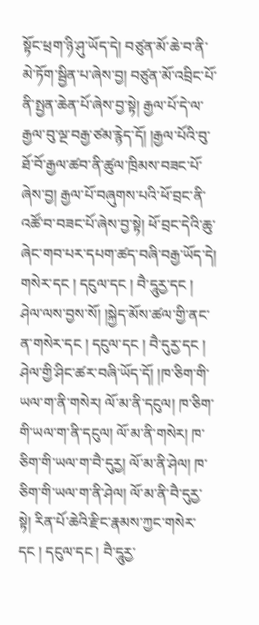སྟོང་ཕྲག་ཉི་ཤུ་ཡོད་དེ། བཙུན་མོ་ཆེ་བ་ནི་མེ་ཏོག་སྦྱིན་པ་ཞེས་བྱ། བཙུན་མོ་འབྲིང་པོ་ནི་སྤྱན་ཆེན་པོ་ཞེས་བྱ་སྟེ། རྒྱལ་པོ་དེ་ལ་རྒྱལ་བུ་ལྔ་བརྒྱ་ཙམ་རྙེད་དོ། །རྒྱལ་པོའི་བུ་ཐོ་བོ་རྒྱལ་ཚབ་ནི་ཚུལ་ཁྲིམས་བཟང་པོ་ཞེས་བྱ། རྒྱལ་པོ་བཞུགས་པའི་ཕོ་བྲང་ནི་འཚོ་བ་བཟང་པོ་ཞེས་བྱ་སྟེ། ཕོ་བྲང་དེའི་ཆུ་ཞེང་གབ་པར་དཔག་ཚད་བཞི་བརྒྱ་ཡོད་དེ། གསེར་དང ། དངུལ་དང ། བཻ་དཱུརྱ་དང ། ཤེལ་ལས་བྱས་སོ། །སྐྱེད་མོས་ཚལ་གྱི་ནང་ན་གསེར་དང ། དངུལ་དང ། བཻ་དུརྱ་དང ། ཤེལ་གྱི་ཤིང་ཚར་བཞི་ཡོད་དོ། །ཁ་ཅིག་གི་ཡལ་ག་ནི་གསེར། ལོ་མ་ནི་དངུལ། ཁ་ཅིག་གི་ཡལ་ག་ནི་དངུལ། ལོ་མ་ནི་གསེར། ཁ་ཅིག་གི་ཡལ་ག་བཻ་དུརྱ། ལོ་མ་ནི་ཤེལ། ཁ་ཅིག་གི་ཡལ་ག་ནི་ཤེལ། ལོ་མ་ནི་བཻ་དུརྱ་སྟེ། རིན་པོ་ཆེའི་རྫིང་རྣམས་ཀྱང་གསེར་དང ། དངུལ་དང ། བཻ་དཱུརྱ་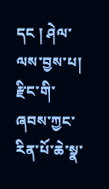དང ། ཤེལ་ལས་བྱས་པ། རྫིང་གི་ཞབས་ཀྱང་རིན་པོ་ཆེ་སྣ་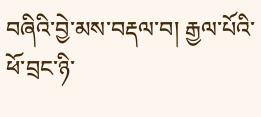བཞིའི་བྱེ་མས་བརྡལ་བ། རྒྱལ་པོའི་ཕོ་བྲང་ཉི་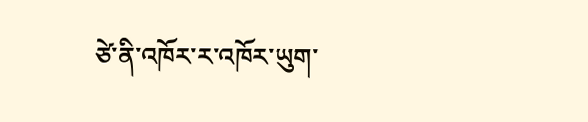ཙེ་ནི་འཁོར་ར་འཁོར་ཡུག་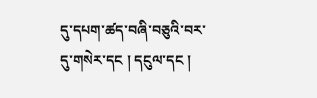དུ་དཔག་ཚད་བཞི་བཅུའི་བར་དུ་གསེར་དང ། དངུལ་དང །